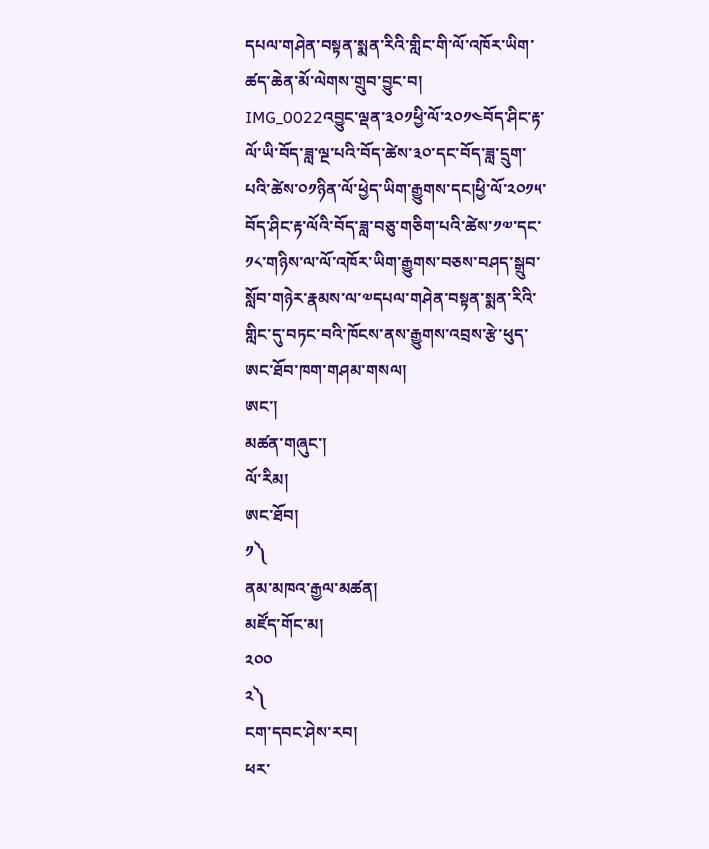དཔལ་གཤེན་བསྟན་སྨན་རིའི་གླིང་གི་ལོ་འཁོར་ཡིག་ཚད་ཆེན་མོ་ལེགས་གྲུབ་བྱུང་བ།
IMG_0022འབྱུང་ལྡན་༣༠༡ཕྱི་ལོ་༢༠༡༤བོད་ཤིང་རྟ་ལོ་ཡི་བོད་ཟླ་ལྔ་པའི་བོད་ཚེས་༣༠་དང་བོད་ཟླ་དྲུག་པའི་ཚེས་༠༡ཉིན་ལོ་ཕྱེད་ཡིག་རྒྱུགས་དང།ཕྱི་ལོ་༢༠༡༥་བོད་ཤིང་རྟ་ལོའི་བོད་ཟླ་བཅུ་གཅིག་པའི་ཚེས་༡༧་དང་༡༨་གཉིས་ལ་ལོ་འཁོར་ཡིག་རྒྱུགས་བཅས་བཤད་སྒྲུབ་སློབ་གཉེར་རྣམས་ལ་༧དཔལ་གཤེན་བསྟན་སྨན་རིའི་གླིང་དུ་བཏང་བའི་ཁོངས་ནས་རྒྱུགས་འབྲས་རྩེ་ཕུད་ཨང་ཐོབ་ཁག་གཤམ་གསལ།
ཨང་།
མཚན་གཞུང་།
ལོ་རིམ།
ཨང་ཐོབ།
༡༽
ནམ་མཁའ་རྒྱལ་མཚན།
མཛོད་གོང་མ།
༢༠༠
༢༽
ངག་དབང་ཤེས་རབ།
ཕར་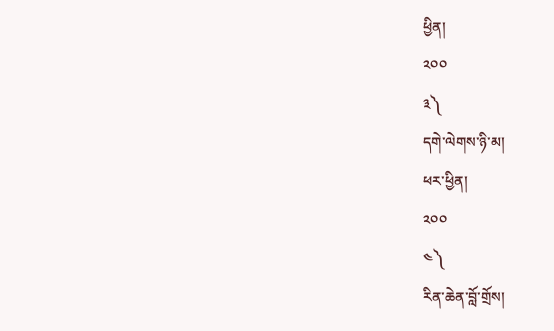ཕྱིན།
༢༠༠
༣༽
དགེ་ལེགས་ཉི་མ།
ཕར་ཕྱིན།
༢༠༠
༤༽
རིན་ཆེན་བློ་གྲོས།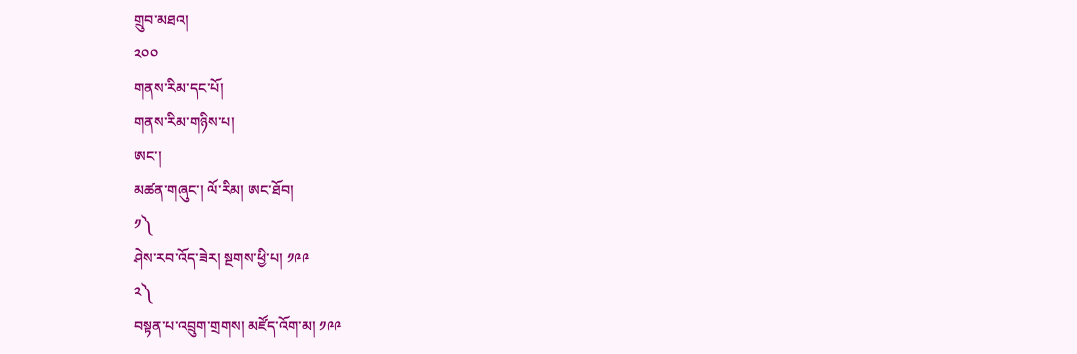གྲུབ་མཐའ།
༢༠༠
གནས་རིམ་དང་པོ།
གནས་རིམ་གཉིས་པ།
ཨང་།
མཚན་གཞུང་། ལོ་རིམ། ཨང་ཐོབ།
༡༽
ཤེས་རབ་འོད་ཟེར། སྔགས་ཕྱི་པ། ༡༩༩
༢༽
བསྟན་པ་འབྲུག་གྲགས། མཛོད་འོག་མ། ༡༩༩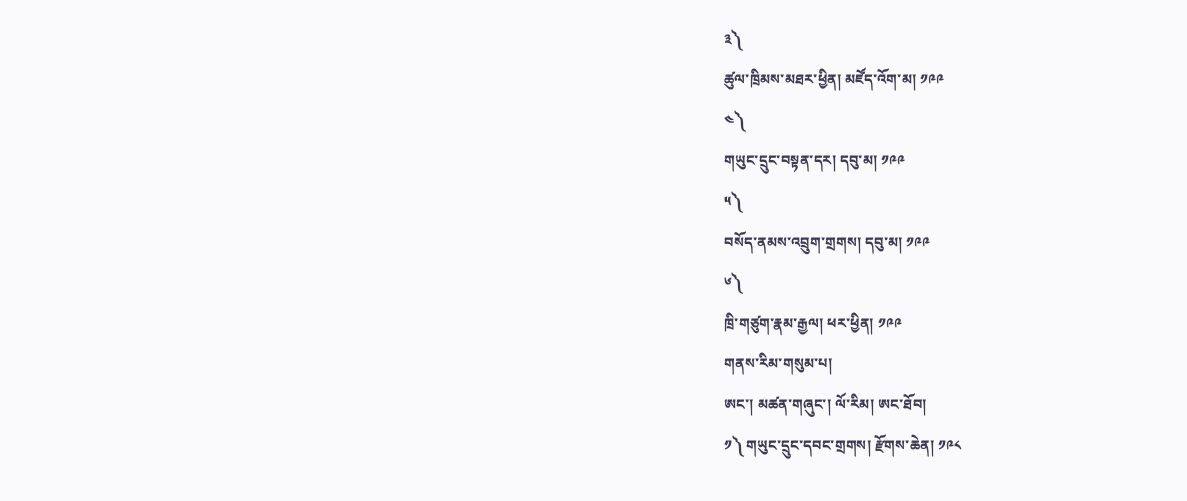༣༽
ཚུལ་ཁྲིམས་མཐར་ཕྱིན། མཛོད་འོག་མ། ༡༩༩
༤༽
གཡུང་དྲུང་བསྟན་དར། དབུ་མ། ༡༩༩
༥༽
བསོད་ནམས་འབྲུག་གྲགས། དབུ་མ། ༡༩༩
༦༽
ཁྲི་གཙུག་རྣམ་རྒྱལ། ཕར་ཕྱིན། ༡༩༩
གནས་རིམ་གསུམ་པ།
ཨང་། མཚན་གཞུང་། ལོ་རིམ། ཨང་ཐོབ།
༡༽ གཡུང་དྲུང་དབང་གྲགས། རྫོགས་ཆེན། ༡༩༨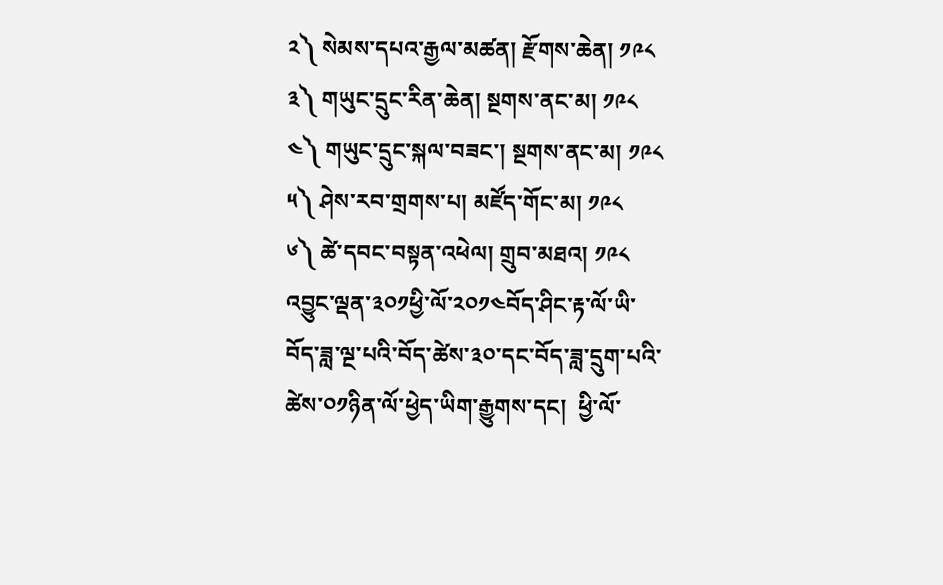༢༽ སེམས་དཔའ་རྒྱལ་མཚན། རྫོགས་ཆེན། ༡༩༨
༣༽ གཡུང་དྲུང་རིན་ཆེན། སྔགས་ནང་མ། ༡༩༨
༤༽ གཡུང་དྲུང་སྐལ་བཟང་། སྔགས་ནང་མ། ༡༩༨
༥༽ ཤེས་རབ་གྲགས་པ། མཛོད་གོང་མ། ༡༩༨
༦༽ ཚེ་དབང་བསྟན་འཕེལ། གྲུབ་མཐའ། ༡༩༨
འབྱུང་ལྡན་༣༠༡ཕྱི་ལོ་༢༠༡༤བོད་ཤིང་རྟ་ལོ་ཡི་བོད་ཟླ་ལྔ་པའི་བོད་ཚེས་༣༠་དང་བོད་ཟླ་དྲུག་པའི་ཚེས་༠༡ཉིན་ལོ་ཕྱེད་ཡིག་རྒྱུགས་དང།  ཕྱི་ལོ་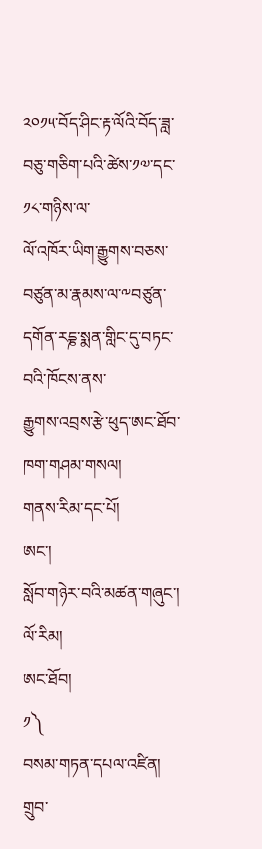༢༠༡༥་བོད་ཤིང་རྟ་ལོའི་བོད་ཟླ་བཅུ་གཅིག་པའི་ཚེས་༡༧་དང་༡༨་གཉིས་ལ་
ལོ་འཁོར་ཡིག་རྒྱུགས་བཅས་བཙུན་མ་རྣམས་ལ་༸བཙུན་དགོན་རདྞ་སྨན་གླིང་དུ་བཏང་བའི་ཁོངས་ནས་
རྒྱུགས་འབྲས་རྩེ་ཕུད་ཨང་ཐོབ་ཁག་གཤམ་གསལ།
གནས་རིམ་དང་པོ།
ཨང་།
སློབ་གཉེར་བའི་མཚན་གཞུང་།
ལོ་རིམ།
ཨང་ཐོབ།
༡༽
བསམ་གཏན་དཔལ་འཛིན།
གྲུབ་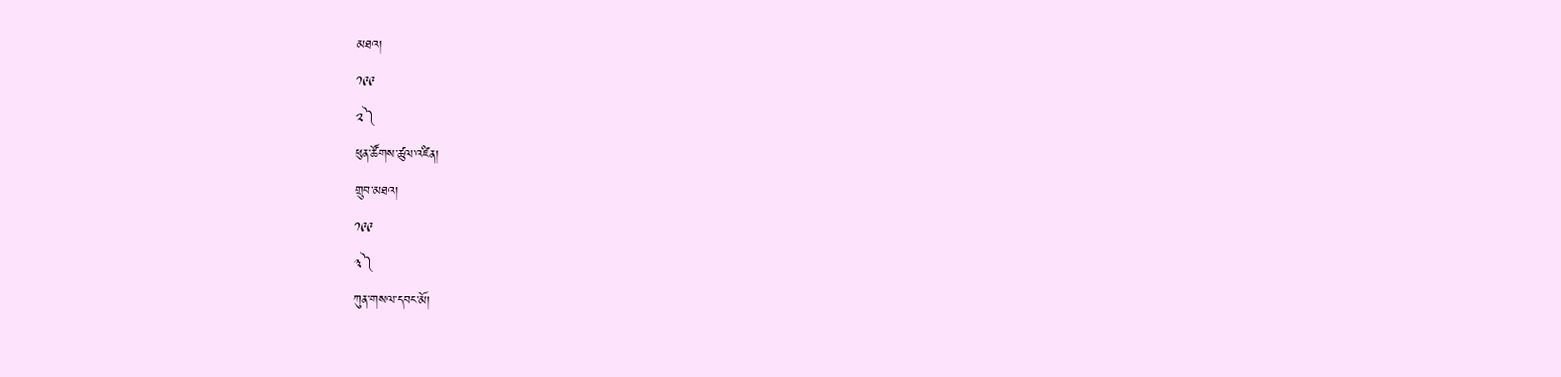མཐའ།
༡༩༩
༢༽
ཕུན་ཚོགས་ཚུལ་འཛིན།
གྲུབ་མཐའ།
༡༩༩
༣༽
ཀུན་གསལ་དབང་མོ།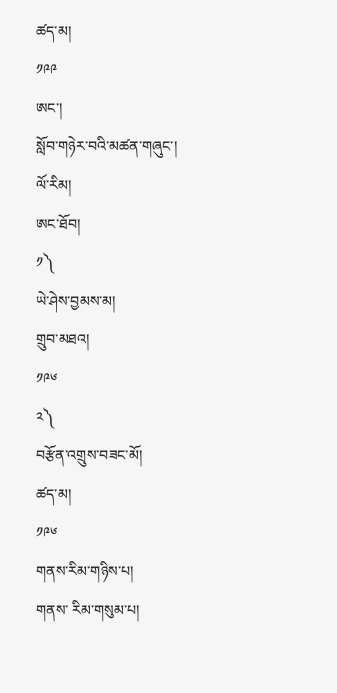ཚད་མ།
༡༩༩
ཨང་།
སློབ་གཉེར་བའི་མཚན་གཞུང་།
ལོ་རིམ།
ཨང་ཐོབ།
༡༽
ཡེ་ཤེས་བྱམས་མ།
གྲུབ་མཐའ།
༡༩༦
༢༽
བརྩོན་འགྲུས་བཟང་མོ།
ཚད་མ།
༡༩༦
གནས་རིམ་གཉིས་པ།
གནས་ རིམ་གསུམ་པ།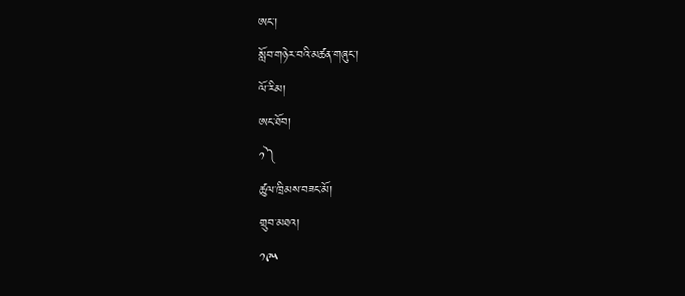ཨང་།
སློབ་གཉེར་བའི་མཚན་གཞུང་།
ལོ་རིམ།
ཨང་ཐོབ།
༡༽
ཚུལ་ཁྲིམས་བཟང་མོ།
གྲུབ་མཐའ།
༡༩༥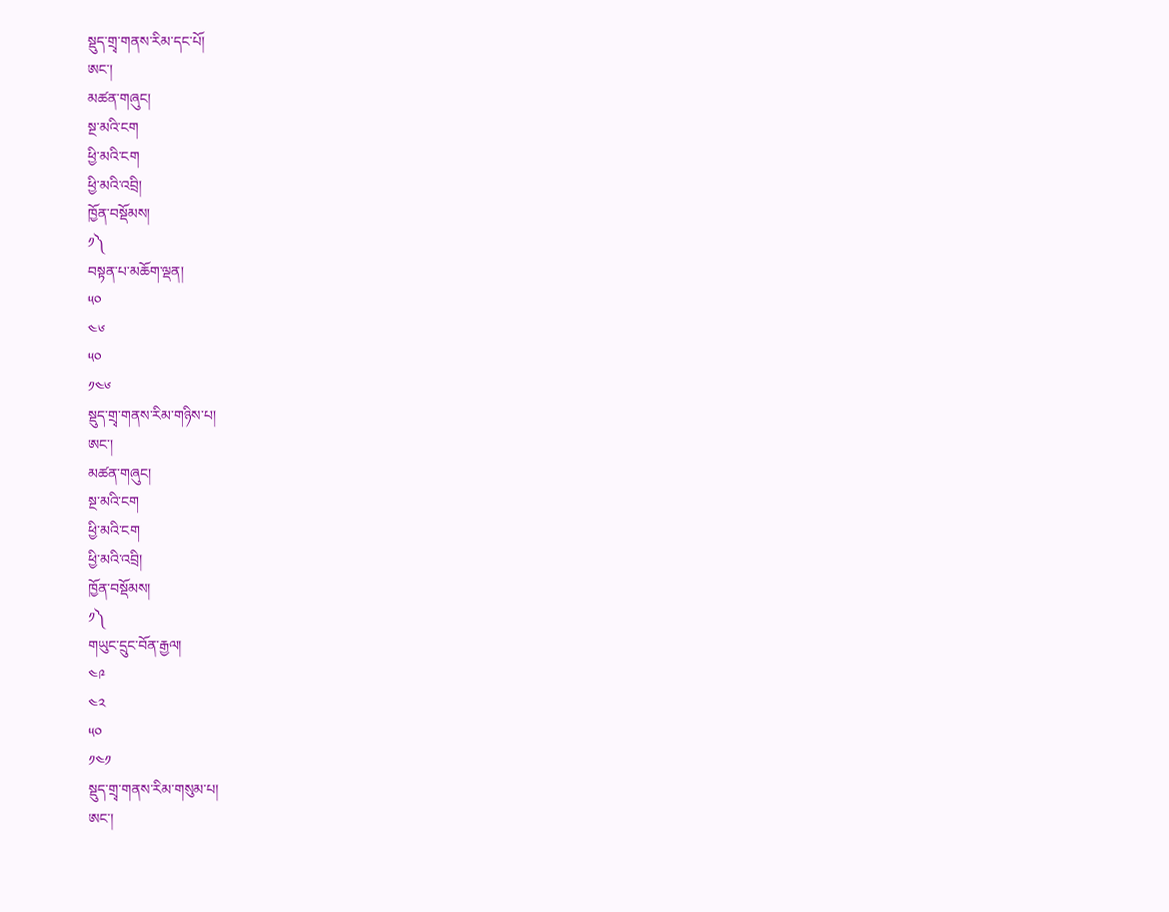སྡུད་གྲྭ་གནས་རིམ་དང་པོ།
ཨང་།
མཚན་གཞུང།
སྔ་མའི་ངག
ཕྱི་མའི་ངག
ཕྱི་མའི་འབྲི།
ཁྱོན་བསྡོམས།
༡༽
བསྟན་པ་མཆོག་ལྡན།
༥༠
༤༦
༥༠
༡༤༦
སྡུད་གྲྭ་གནས་རིམ་གཉིས་པ།
ཨང་།
མཚན་གཞུང།
སྔ་མའི་ངག
ཕྱི་མའི་ངག
ཕྱི་མའི་འབྲི།
ཁྱོན་བསྡོམས།
༡༽
གཡུང་དྲུང་བོན་རྒྱལ།
༤༩
༤༢
༥༠
༡༤༡
སྡུད་གྲྭ་གནས་རིམ་གསུམ་པ།
ཨང་།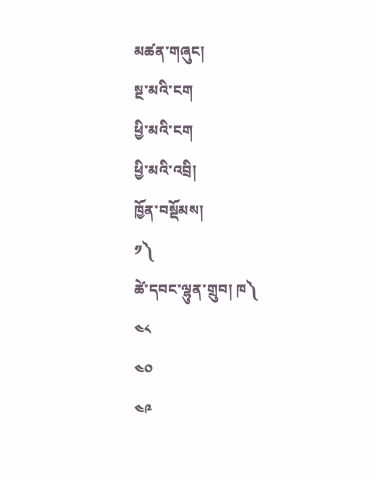མཚན་གཞུང།
སྔ་མའི་ངག
ཕྱི་མའི་ངག
ཕྱི་མའི་འབྲི།
ཁྱོན་བསྡོམས།
༡༽
ཚེ་དབང་ལྷུན་གྲུབ། ཁ༽
༤༨
༤༠
༤༩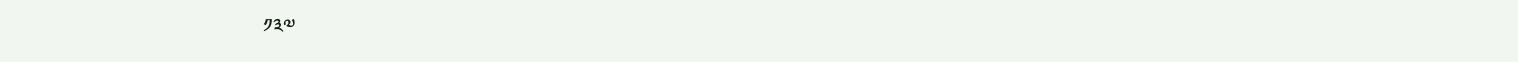༡༣༧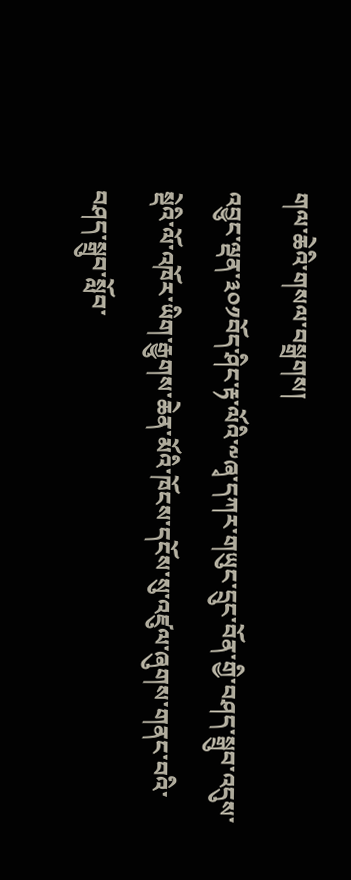གལ་ཆེའི་གསལ་བསྒྲགས།
འབྱུང་ལྡན་༣༠༡བོད་ཤིང་རྟ་ལོའི་༸ཞྭ་དཀར་གཡུང་དྲུང་བོན་གྱི་བཤད་སྒྲུབ་འདུས་སྡེའི་ལོ་འཁོར་ཡིག་རྒྱུགས་ཆེན་མོའི་ཁོངས་དངོས་སུ་འཛུལ་ཞུགས་གནང་བའི་བཤད་སྒྲུབ་སློབ་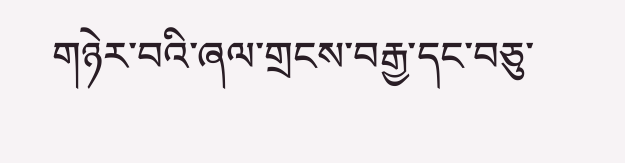གཉེར་བའི་ཞལ་གྲངས་བརྒྱ་དང་བཅུ་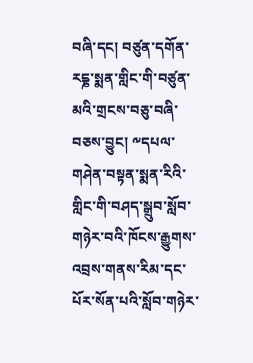བཞི་དང། བཙུན་དགོན་རདྞ་སྨན་གླིང་གི་བཙུན་མའི་གྲངས་བཅུ་བཞི་བཅས་བྱུང། ༸དཔལ་གཤེན་བསྟན་སྨན་རིའི་གླིང་གི་བཤད་སྒྲུབ་སློབ་གཉེར་བའི་ཁོངས་རྒྱུགས་འབྲས་གནས་རིམ་དང་པོར་སོན་པའི་སློབ་གཉེར་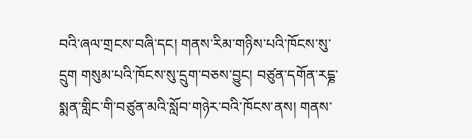བའི་ཞལ་གྲངས་བཞི་དང། གནས་རིམ་གཉིས་པའི་ཁོངས་སུ་དྲུག གསུམ་པའི་ཁོངས་སུ་དྲུག་བཅས་བྱུང། བཙུན་དགོན་རདྞ་སྨན་གླིང་གི་བཙུན་མའི་སློབ་གཉེར་བའི་ཁོངས་ནས། གནས་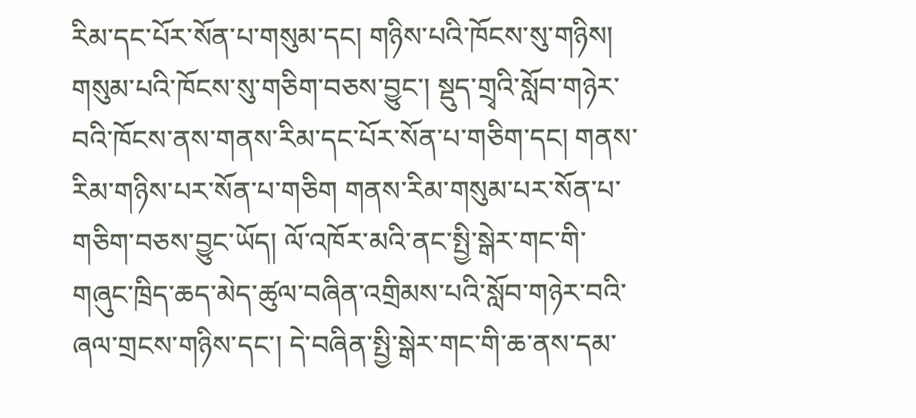རིམ་དང་པོར་སོན་པ་གསུམ་དང། གཉིས་པའི་ཁོངས་སུ་གཉིས། གསུམ་པའི་ཁོངས་སུ་གཅིག་བཅས་བྱུང་། སྡུད་གྲྭའི་སློབ་གཉེར་བའི་ཁོངས་ནས་གནས་རིམ་དང་པོར་སོན་པ་གཅིག་དང། གནས་རིམ་གཉིས་པར་སོན་པ་གཅིག གནས་རིམ་གསུམ་པར་སོན་པ་གཅིག་བཅས་བྱུང་ཡོད། ལོ་འཁོར་མའི་ནང་སྤྱི་སྒེར་གང་གི་གཞུང་ཁྲིད་ཆད་མེད་ཚུལ་བཞིན་འགྲིམས་པའི་སློབ་གཉེར་བའི་ཞལ་གྲངས་གཉིས་དང་། དེ་བཞིན་སྤྱི་སྒེར་གང་གི་ཆ་ནས་དམ་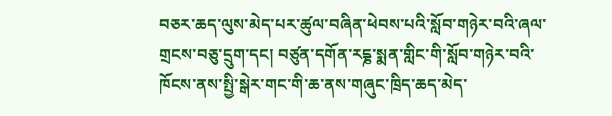བཅར་ཆད་ལུས་མེད་པར་ཚུལ་བཞིན་ཕེབས་པའི་སློབ་གཉེར་བའི་ཞལ་གྲངས་བཅུ་དྲུག་དང། བཙུན་དགོན་རདྞ་སྨན་གླིང་གི་སློབ་གཉེར་བའི་ཁོངས་ནས་སྤྱི་སྒེར་གང་གི་ཆ་ནས་གཞུང་ཁྲིད་ཆད་མེད་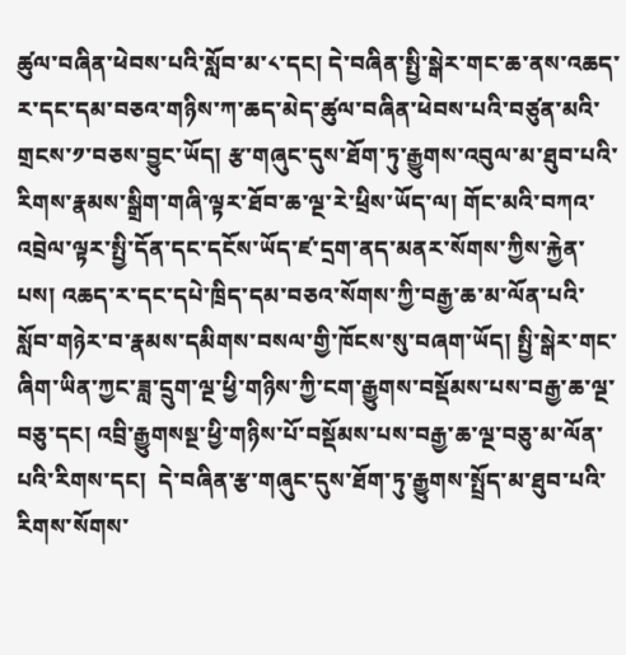ཚུལ་བཞིན་ཕེབས་པའི་སློབ་མ་༨་དང། དེ་བཞིན་སྤྱི་སྒེར་གང་ཆ་ནས་འཆད་ར་དང་དམ་བཅའ་གཉིས་ཀ་ཆད་མེད་ཚུལ་བཞིན་ཕེབས་པའི་བཙུན་མའི་གྲངས་༡་བཅས་བྱུང་ཡོད། རྩ་གཞུང་དུས་ཐོག་ཏུ་རྒྱུགས་འབུལ་མ་ཐུབ་པའི་རིགས་རྣམས་སྒྲིག་གཞི་ལྟར་ཐོབ་ཆ་ལྔ་རེ་ཕྲིས་ཡོད་ལ། གོང་མའི་བཀའ་འབྲེལ་ལྟར་སྤྱི་དོན་དང་དངོས་ཡོད་ཛ་དྲག་ནད་མནར་སོགས་ཀྱིས་རྐྱེན་པས། འཆད་ར་དང་དཔེ་ཁྲིད་དམ་བཅའ་སོགས་ཀྱི་བརྒྱ་ཆ་མ་ལོན་པའི་སློབ་གཉེར་བ་རྣམས་དམིགས་བསལ་གྱི་ཁོངས་སུ་བཞག་ཡོད། སྤྱི་སྒེར་གང་ཞིག་ཡིན་ཀྱང་ཟླ་དྲུག་ལྔ་ཕྱི་གཉིས་ཀྱི་ངག་རྒྱུགས་བསྡོམས་པས་བརྒྱ་ཆ་ལྔ་བཅུ་དང། འབྲི་རྒྱུགསསྔ་ཕྱི་གཉིས་པོ་བསྡོམས་པས་བརྒྱ་ཆ་ལྔ་བཅུ་མ་ལོན་པའི་རིགས་དང།  དེ་བཞིན་རྩ་གཞུང་དུས་ཐོག་ཏུ་རྒྱུགས་སྤྲོད་མ་ཐུབ་པའི་རིགས་སོགས་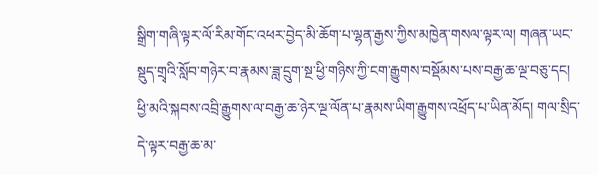སྒྲིག་གཞི་ལྟར་ལོ་རིམ་གོང་འཕར་བྱེད་མི་ཆོག་པ་ལྷན་རྒྱས་ཀྱིས་མཁྱེན་གསལ་ལྟར་ལ། གཞན་ཡང་སྡུད་གྲྭའི་སློབ་གཉེར་བ་རྣམས་ཟླ་དྲུག་སྔ་ཕྱི་གཉིས་ཀྱི་ངག་རྒྱུགས་བསྡོམས་པས་བརྒྱ་ཆ་ལྔ་བཅུ་དང། ཕྱི་མའི་སྐབས་འབྲི་རྒྱུགས་ལ་བརྒྱ་ཆ་ཉེར་ལྔ་ལོན་པ་རྣམས་ཡིག་རྒྱུགས་འཕྲོད་པ་ཡིན་མོད། གལ་སྲིད་དེ་ལྟར་བརྒྱ་ཆ་མ་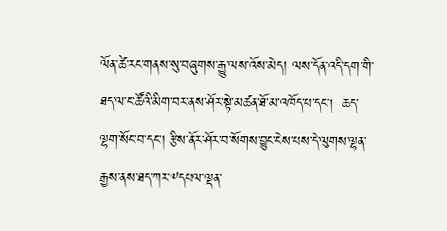ལོན་ཚེ་རང་གནས་སུ་བཞུགས་རྒྱུ་ལས་འོས་མེད། ལས་དོན་འདི་དག་གི་ཐད་ལ་ང་ཚོའི་མིག་བར་ནས་ཤོར་སྟེ་མཚན་ཐོ་མ་འཁོད་པ་དང།  ཆད་ལྷག་སོང་བ་དང་། རྩིས་ནོར་ཤོར་བ་སོགས་བྱུང་ངེས་པས་དེ་ལུགས་ལྷན་རྒྱས་ནས་ཐད་ཀར་༸དཔལ་ལྡན་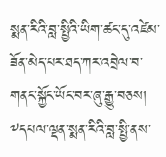སྨན་རིའི་བླ་སྤྱིའི་ཡིག་ཚང་དུ་འཛེམ་ཟོན་མེད་པར་ཐད་ཀར་འབྲེལ་བ་གནང་སྐྱོང་ཡོང་བར་ཞུ་རྒྱུ་བཅས།
༸དཔལ་ལྡན་སྨན་རིའི་བླ་སྤྱི་ནས་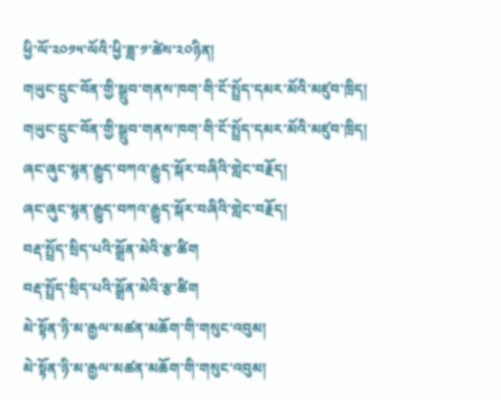ཕྱི་ལོ་༢༠༡༥་ལོའི་ཕྱི་ཟླ་༡་ཚེས་༢༠ཉིན།
གཡུང་དྲུང་བོན་གྱི་སྒྲུབ་གནས་ཁག་གི་ངོ་སྤྲོད་དམར་མོའི་མཛུབ་ཁྲིད།
གཡུང་དྲུང་བོན་གྱི་སྒྲུབ་གནས་ཁག་གི་ངོ་སྤྲོད་དམར་མོའི་མཛུབ་ཁྲིད།
ཞང་ཞུང་སྙན་རྒྱུད་བཀའ་རྒྱུད་སྐོར་བཞིའི་གླེང་བརྗོད།
ཞང་ཞུང་སྙན་རྒྱུད་བཀའ་རྒྱུད་སྐོར་བཞིའི་གླེང་བརྗོད།
བརྡ་སྤྲོད་སྲིད་པའི་སྒྲོན་མེའི་རྩ་ཚིག
བརྡ་སྤྲོད་སྲིད་པའི་སྒྲོན་མེའི་རྩ་ཚིག
མེ་སྟོན་ཉི་མ་རྒྱལ་མཚན་མཆོག་གི་གསུང་འབུམ།
མེ་སྟོན་ཉི་མ་རྒྱལ་མཚན་མཆོག་གི་གསུང་འབུམ།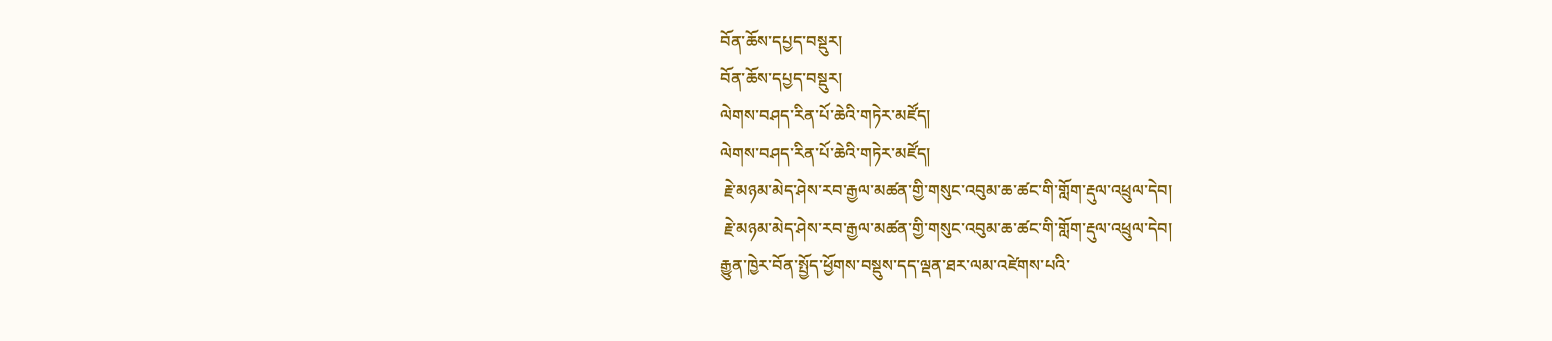བོན་ཆོས་དཔྱད་བསྡུར།
བོན་ཆོས་དཔྱད་བསྡུར།
ལེགས་བཤད་རིན་པོ་ཆེའི་གཏེར་མཛོད།
ལེགས་བཤད་རིན་པོ་ཆེའི་གཏེར་མཛོད།
 རྗེ་མཉམ་མེད་ཤེས་རབ་རྒྱལ་མཚན་གྱི་གསུང་འབུམ་ཆ་ཚང་གི་གློག་རྡུལ་འཕྲུལ་དེབ།
 རྗེ་མཉམ་མེད་ཤེས་རབ་རྒྱལ་མཚན་གྱི་གསུང་འབུམ་ཆ་ཚང་གི་གློག་རྡུལ་འཕྲུལ་དེབ།
རྒྱུན་ཁྱེར་བོན་སྤྱོད་ཕྱོགས་བསྡུས་དད་ལྡན་ཐར་ལམ་འཛེགས་པའི་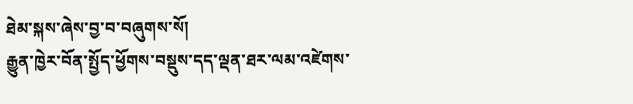ཐེམ་སྐས་ཞེས་བྱ་བ་བཞུགས་སོ།
རྒྱུན་ཁྱེར་བོན་སྤྱོད་ཕྱོགས་བསྡུས་དད་ལྡན་ཐར་ལམ་འཛེགས་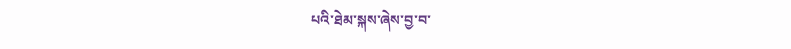པའི་ཐེམ་སྐས་ཞེས་བྱ་བ་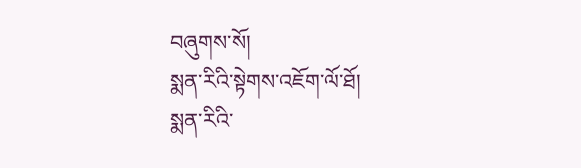བཞུགས་སོ།
སྨན་རིའི་སྟེགས་འཇོག་ལོ་ཐོ།
སྨན་རིའི་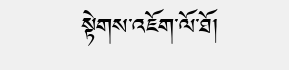སྟེགས་འཇོག་ལོ་ཐོ།